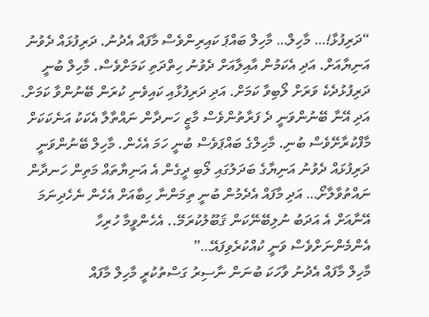“ދަރިފުޅާ!… މާހިލް… މާހިލް ބައްޕަ ކައިރިންވެސް މާފައް އެދުނު. ދަރިފުޅައް ދެވުނު އަނިޔާއަށް. އަދި އެކަމުން އާއިލާއަށް ދެވުނު ހިތްދަތި ކަމަށްވެސް. މާހިލް ބުނީ ދަރިފުޅުދެކެ ވަރަށް ލޯބިވާ ކަމަށް. އަދި ދަރިފުޅާއި ކައިވެނި ކުރަން ބޭނުންވާ ކަމަށް. އަދި އޭނާ ބޭނުންވަނީ ދެ ފަރާތުންވެސް މާޒީ ހަނދާން ނައްތާލާ އެކަކު އަނެކަކަށް މާފްކުރާށޭވެސް ބުނި. މާހިލްގެ ބައްޕަވެސް ބުނީ ހަމަ އެހެން. މާހިލް ބޭނުންވަނީ ދަރިފުޅައް ދެވުނު އަނިޔާގެ ބަދަލުގައި ލޯބި ދީގެން އެ އަނިޔާތައް މަތިން ހަނދާން ނައްތުވާލާށޯ… އަދި މާފައް އެދެމުން ބުނީ ތިމަންނާ ހިބާއަށް އެހެން ނެހެދިނަމަ އޭނާއަށް އެ އަދަބު ނުލިބޭނޭކަން ޤަބޫލުކުރަމޭ.. އެހެންވީމާ ހުރިހާ އެންމެންނަށްވެސް ވަނީ ކުއްކުރެވިފައޭ…”
މާހިލް މާފައް އެދުނު ވާހަކަ ބުނަން ނާސިރު ގަސްތުކުރީ މާހިލް މާފައް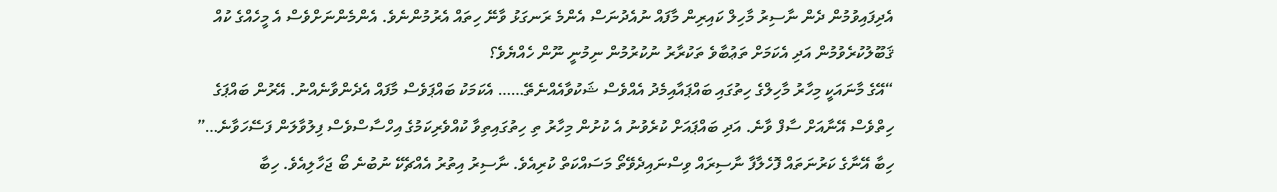އެދިފައިވުމުން ދެން ނާސިރު މާހިލް ކައިރިން މާފައް ނުއެދުނަސް އެންމެ ރަނގަޅު ވާނޭ ހިތައް އެރުމުންނެވެ. އެންމެންނަށްވެސް އެ މީހެއްގެ ކުއް ޤަބޫލުކުރެވުމުން އަދި އެކަމަށް ތަޢުބާވެ ތަކުރާރު ނުކުރުމުން ނިމުނީ ނޫން ހެއްޔެވެ؟
“އޭގެ މާނައަކީ މިހާރު މާހިލްގެ ހިތުގައި ބައްޕައާއިމެދު އެއްވެސް ޝަކުވާއެއްނެތޭ…… އެކަމަކު ބައްޕަވެސް މާފައް އެދެންވާނެއްނު. އޭރުން ބައްޕަގެ ހިތްވެސް އޭނާއަށް ސާފް ވާނެ. އަދި ބައްޕައަށް ކުރެވުނު އެ ކުށުން މިހާރު ތި ހިތުގައިތިވާ ކުއްވެރިކަމުގެ އިހްސާސްވެސް ފިލުވާލަން ފަސޭހަވާނެ…” ހިބާ އޭނާގެ ކަރުނަތައް ފޮހެލާފާ ނާސިރައް ވިސްނައިދެވޭތޯ މަސައްކަތް ކުރިއެވެ. ނާސިރު އިތުރު އެއްޗެކޭ ނުބުނެ ބޯ ޖަހާލިއެވެ. ހިބާ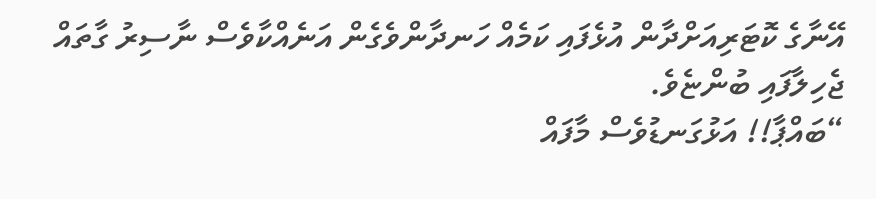އޭނާގެ ކޮޓަރިއަށްދާން އުޅެފައި ކަމެއް ހަނދާންވެގެން އަނެއްކާވެސް ނާސިރު ގާތައް ޖެހިލާފައި ބުންޏެވެ.
“ބައްޕާ!! އަޅުގަނޑުވެސް މާފައް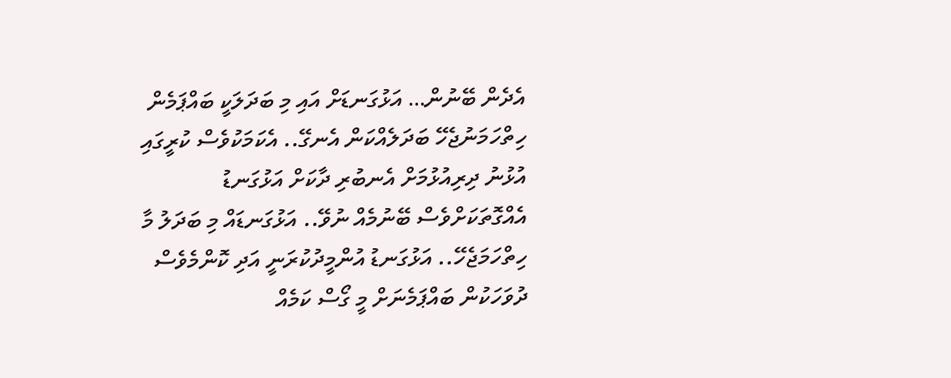އެދެން ބޭނުން… އަޅުގަނޑަށް އައި މި ބަދަލަކީ ބައްޕަމެން ހިތްހަމަނުޖެހޭ ބަދަލެއްކަން އެނގޭ.. އެކަމަކުވެސް ކުރީގައި އުޅުނު ދިރިއުޅުމަށް އެނބުރި ދާކަށް އަޅުގަނޑު އެއްގޮތަކަށްވެސް ބޭނުމެއް ނުވޭ.. އަޅުގަނޑައް މި ބަދަލު މާ ހިތްހަމަޖެހޭ.. އަޅުގަނޑު އުންމީދުކުރަނީ އަދި ކޮންމެވެސް ދުވަހަކުން ބައްޕަމެނަށް މީ ގޯސް ކަމެއް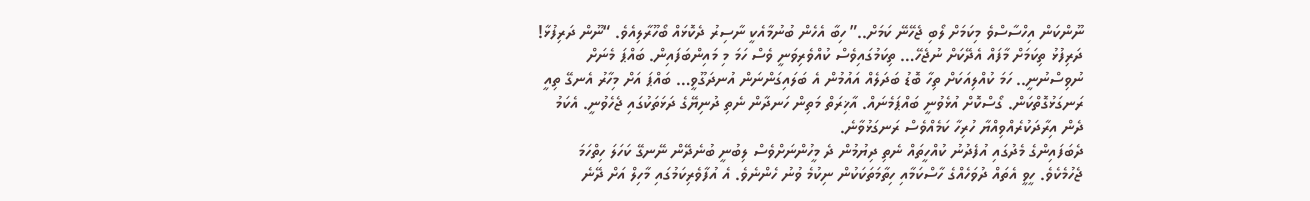ނޫންކަން އިހްސާސްވެ މިކަމަށް ލޯބި ޖެހޭނޭ ކަމަށް..” ހިބާ އެހެން ބުނުމާއެކީ ނާސިރު ދެކޮޅައް ބޯހޫރާލިއެވެ. “ނޫން ދަރިފުޅާ! ދަރިފުޅު ތިކަމަށް މާފައް އެދޭކަށް ނުޖެހޭ… ތިކަމުގައިވެސް ކުއްވެރިވަނީ ވެސް ހަމަ މި މައިންބަފައިން. ބައްޕަ މެނަށް ނުވިސްނުނީ.. ހަމަ ކުއްލިއަކަށް ތިހާ ބޮޑު ބަދަލެއް އައުމުން އެ ބަލައިގަންނަން އުނދަގޫވީ… ބައްޕަ އަށް މިހާރު އެނގޭ ތިއީ ރަނގަޅުގޮތްކަން. ގޯސްކޮށް އުޅެވުނީ ބައްޕަމެނައް. އާޚިރަތް މަތިން ހަނދާން ނެތި ދުނިޔޭގެ ދަޅަތަކުގައި ޖެހެވުނީ. އެކަމު ދެން އިރާދަކުރެއްވިއްޔާ ހުރިހާ ކަމެއްވެސް ރަނގަޅުވާނެ.
ދެބަފައިންގެ މެދުގައި އުފެދުނު ކުއްހީތައް ނެތި ދިޔުމުން ދެ މީހުންނަށްވެސް ލިބުނީ ބުނެދޭން ނޭނގޭ ކަހަލަ ހިތްހަމަ ޖެހުމެކެވެ. ހީވީ އެތައް ދުވަހެއްގެ ހާސްކަމާއި ހިތާމަތަކަކުން ނިކުމެ ވުނު ހެންނެވެ. އެ އުފާވެރިކަމުގައި މާހިލް އަށް ދޭނެ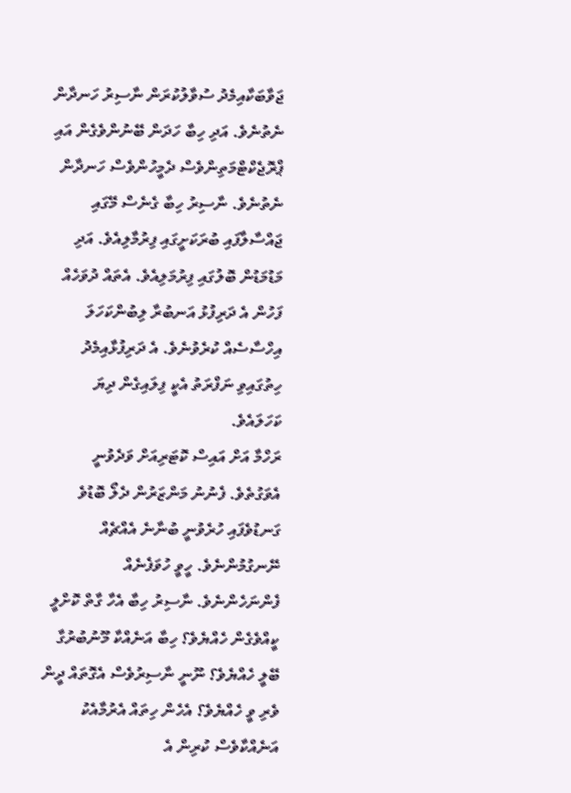ޖަވާބަކާއިމެދު ސުވާލުކުރަން ނާސިރު ހަނދާން ނެތުނެވެ. އަދި ހިބާ ހަދަން ބޭނުންވެގެން އައި ޕްރޮޖެކްޓްމަތިންވެސް ދެމީހުންވެސް ހަނދާން ނެތުނެވެ. ނާސިރު ހިބާ ގެނެސް މޭގައި ޖައްސާލާފައި ބުރަކަށީގައި ފިރުމާލިއެވެ. އަދި މަޑުމަޑުން ބޮލުގައި ފިރުމަލިއެވެ. އެތައް ދުވަހެއް ފަހުން އެ ދަރިފުޅު އަނބުރާ ލިބުންކަހަލަ އިހްސާސެއް ކުރެވުނެވެ. އެ ދަރިފުޅާއިމެދު ހިތުގައިވި ނަފްރަތު އެކީ ފިލައިގެން ދިޔަ ކަހަލައެވެ.
ރަހްމާ އަށް އައިސް ކޮޓަރިއަށް ވަދެވުނީ އެވަގުތެވެ. ފެނުނު މަންޒަރުން ދެލޯ ބޮޑުވެ ގަނޑުވެފައި ހުރެވުނީ ބުނާނެ އެއްޗެއް ނޭނގުމުންނެވެ. ހީވީ ހުވަފެނެއް ފެންނަހެންނެވެ. ނާސިރު ހިބާ އެހާ ގާތް ކޮށްލީ ކީއްވެގެން ހެއްޔެވެ؟ ހިބާ އަނެއްކާ މޫނުބުރުގާ ބޭލީ ހެއްޔެވެ؟ ނޫނީ ނާސިރުވެސް އެގޮތައް ދީން ވެރި ވީ ހެއްޔެވެ؟ އެހެން ހިތައް އެރުމާއެކު އަނެއްކާވެސް ކުރިން އެ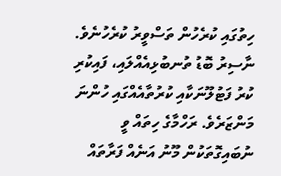ހިތުގައި ކުރެހުން ތަސްވީރު ކުރެހުނެވެ. ނާސިރު ބޮޑު ތުނބުޅިއެއްލައި، ފައިކުރި ކުރު ފަޓުލޫނަކާއި ކުރުތާއެއްގައި ހުންނަ މަންޒަރެވެ. ރަހްމާގެ ހިތައް ވީ ނުބައިގޮތަކުން މޫނު އަނެއް ފަރާތައް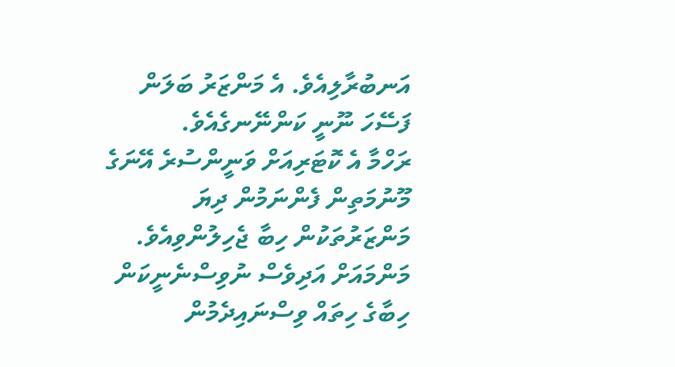އަނބުރާލިއެވެ. އެ މަންޒަރު ބަލަން ފަސޭހަ ނޫނީ ކަންނޭނގެއެވެ.
ރަހްމާ އެ ކޮޓަރިއަށް ވަނީންސުރެ އޭނަގެ މޫނުމަތިން ފެންނަމުން ދިޔަ މަންޒަރުތަކުން ހިބާ ޖެހިލުންވިއެވެ. މަންމައަށް އަދިވެސް ނުވިސްނެނީކަން ހިބާގެ ހިތައް ވިސްނައިދެމުން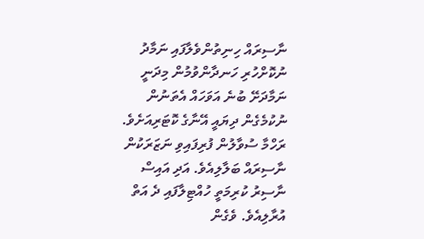ނާސިރައް ހިނިތުންވެލާފައި ނަމާދު ނުކޮށްހުރި ހަނދާންވުމުން މިދަނީ ނަމާދަށޭ ބުނެ އަވަހައް އެތަނުން ނުކުމެގެން ދިޔައީ އޭނާގެ ކޮޓަރިއަށެވެ.
ރަހްމާ ސުވާލުން ފުރިފައިވި ނަޒަރަކުން ނާސިރައް ބަލާލިއެވެ. އަދި އައިސް ނާސިރު ކުރިމަތީ ހުއްޓިލާފައި ދެ އަތް އުރާލިއެވެ. ވެގެން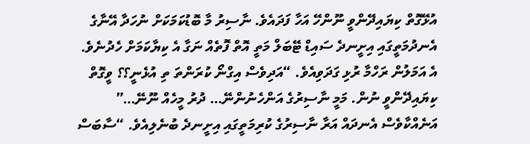އުޅޭގޮތް ކިޔައިދޭންވީ ނޫންހޭ އަހާ ފަދައެވެ. ނާސިރު މާ ބޮޑުކަމަކަށް ނުހަދާ އޭނާގެ އެނދުމަތީގައި އިށީނދެ ސައިޑް ޓޭބަލް މަތީ އޮތް ފޮތެއް ނަގާ އެ ކިޔާކަމަށް ހެދުނެވެ. އެ އަމަލުން ރަހްމާ ރުޅި ގަދަވިއެވެ. “އަދިވެސް އިގްނޯ ކުރަންތަ ތި އުޅެނީ؟؟ ވީގޮތް ކިޔައިދޭންވީ ނުން. މަމީ ނާސިރުގެ އަންހެނުންނޭ… ދުރު މީހެއް ނޫނޭ…” އަނެއްކާވެސް އެނދައް އަރާ ނާސިރުގެ ކުރިމަތީގައި އިށީނދެ ބުނެލިއެވެ. “ސާބަސް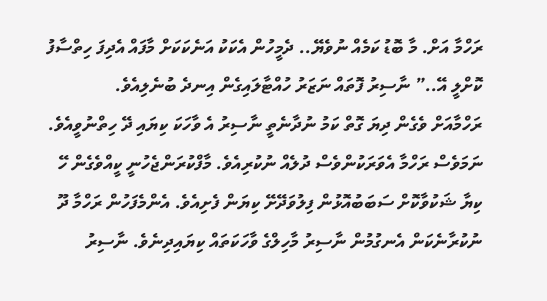ރަހްމާ އަށް. މާ ބޮޑު ކަމެއް ނުވެޔޭ.. ދެމީހުން އެކަކު އަނެކަކަށް މާފައް އެދިފަ ހިތްސާފު ކޮށްލީ އޭ..” ނާސިރު ފޮތައް ނަޒަރު ހުއްޓާލައިގެން އިނދެ ބުނެލިއެވެ.
ރަހްމާއަށް ވެގެން ދިޔަ ގޮތް ކަމު ނުދާނެތީ ނާސިރު އެ ވާހަކަ ކިޔައި ދޭ ހިތްނުވީއެވެ. ނަމަވެސް ރަހްމާ އެވަރަކުންވެސް ދުލެއް ނުކުރިއެވެ. މާފްކުރަންޖެހުނީ ކީއްވެގެން ހޭ ކިޔާ ޝަކުވާކޮށް ސަބަބުއޮޅުން ފިލުވަދޭށޭ ކިޔަން ފެށިއެވެ. އެންމެފަހުން ރަހްމާ ދޫ ނުކުރާނެކަން އެނގުމުން ނާސިރު މާހިލްގެ ވާހަކަތައް ކިޔައިދިނެވެ. ނާސިރު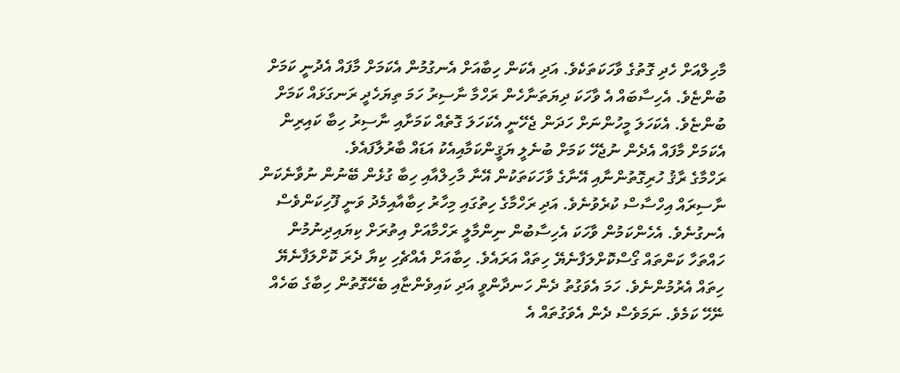މާހިލްއަށް ހެދި ގޮތުގެ ވާހަކަތަކެވެ. އަދި އެކަން ހިބާއަށް އެނގުމުން އެކަމަށް މާފައް އެދުނީ ކަމަށް ބުންޏެވެ. އެހިސާބައް އެ ވާހަކަ ދިޔަތަނާހެން ރަހްމާ ނާސިރު ހަމަ ތިޔަހެދީ ރަނގަޅައް ކަމަށް ބުންޏެވެ. އެކަހަލަ މީހުންނަށް ހަދަން ޖެހޭނީ އެކަހަލަ ގޮތެއް ކަމަށާއި ނާސިރު ހިބާ ކައިރިން އެކަމަށް މާފައް އެދެން ނުޖެހޭ ކަމަށް ބުނެލީ ޔަޤީންކަމާއިއެކު އަޑައް ބާރުލާފައެވެ.
ރަހްމާގެ ރާޤު ހުރިގޮތުންނާއި އޭނާގެ ވާހަކަތަކުން އޭނާ މާހިލްއާއި ހިބާ ގުޅެން ބޭނުން ނުވާނެކަން ނާސިރައް އިހްސާސް ކުރެވުނެވެ. އަދި ރަހްމާގެ ހިތުގައި މިހާރު ހިބާއާއިމެދު ވަނީ ފޫހިކަންވެސް އެނގުނެވެ. އެހެންކަމުން ވާހަކަ އެހިސާބުން ނިންމާލީ ރަހްމާއަށް އިތުރަށް ކިޔައިދިނުމުން ހައްތަހާ ކަންތައް ގޯސްކޮށްލަފާނެޔޭ ހިތައް އަރައެވެ. ހިބާއަށް އެއްޗެހި ކިޔާ ދެރަ ކޮށްލަފާނެޔޭ ހިތައް އެރުމުންނެވެ. ހަމަ އެވަގުތު ދެން ހަނދާންވީ އަދި ކައިވެންޏާއި ބެހޭގޮތުން ހިބާގެ ބަހެއް ނޭހޭ ކަމެވެ. ނަމަވެސް ދެން އެވަގުތައް އެ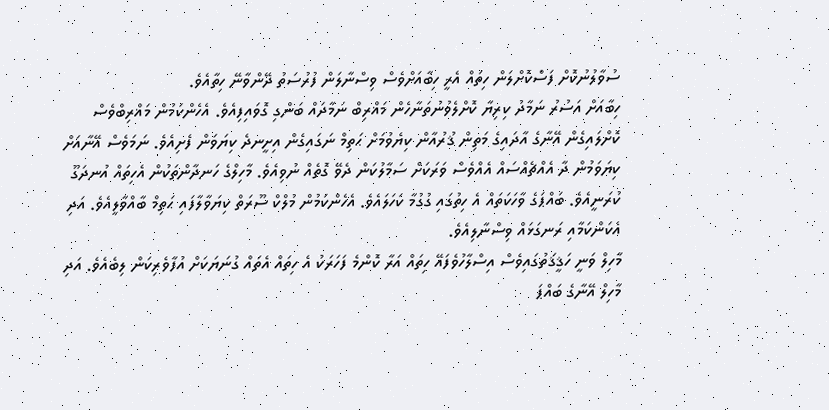ސުވާލުނުކޮށް ފަސްކޮށްލަން ހިތައް އެރީ ހިބާއަށްވެސް ވިސްނާލަން ފުރުސަތު ދޭންވާނޭ ހިތާއެވެ.
ހިބާއަށް އަސުރު ނަމާދު ކިރިޔާ ކޮށްލެވުނުތަނާހެން މަޣްރިބް ނަމާދައް ބަންގި ގޮވައިފިއެވެ. އެހެންކަމުން މަޣްރިބްވެސް ކޮށްލައިގެން އޭނާގެ އާދައިގެ މަތިން ޤުރުއާން ކިޔެވުމަށް ޙަތިމް ނަގައިގެން އިށީނދެ ކިޔަވަން ފެށިއެވެ. ނަމަވެސް އޭނާއަށް ކިޔަވަމުން ދާ އެއްޗެއްސައް އެއްވެސް ވަރަކަށް ސަމާލުކަން ދެވޭ ގޮތެއް ނުވިއެވެ. މާހިލްގެ ހަނދާންތަކުން އެހިތައް އުނދަގޫ ކުރަނީއެވެ. ބައްޕަގެ ވާހަކަތައް އެ ހިތުގައި ގުގުމާ ކަހަލައެވެ. އެހެންކަމުން މުލްކް ސޫރަތް ކިޔަވާލާފައި ޙަތިމް ބާއްވާލީއެވެ. އަދި އެކަންކަމާއި ރަނގަޅައް ވިސްނާލިއެވެ.
މާހިލް ވަނީ ހަޤީޤަތުގައިވެސް އިސްލާހުވެފައޭ ހިތައް އަރާ ކޮންމެ ފަހަރަކު އެ ހިތައް އެތައް ގުނަޔަކަށް އުފާވެރިކަން ލިބެއެވެ. އަދި މާހިލް އޭނާގެ ބައްޕަ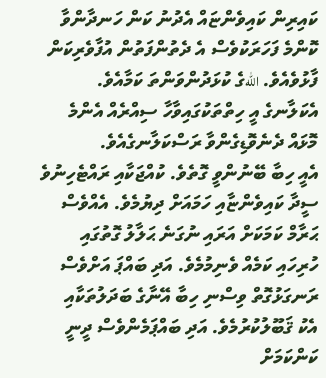ކައިރިން ކައިވެންޏައް އެދުނު ކަން ހަނދާންވާ ކޮންމެ ފަހަރަކުވެސް އެ ދެތުންފަތުން އުފާވެރިކަން ފާޅުވެއެވެ. اللهގެ ކުޅަދުންވަންތަ ކަމާއެވެ. އެކަލާނގެ އީ ހިތްތަކުގައިވާހާ ސިއްރެއް އެންމެ މޮޅައް ދެނެވޮޑިގެންވާ ރަސްކަލާނގެއެވެ.
އެއީ ހިބާ ބޭނުންވީ ގޮތެވެ. ކުއްޖަކާއި ރައްޓެހިނުވެ ސީދާ ކައިވެންޏާއި ހަމައަށް ދިޔުމެވެ. އެއްވެސް ޙަރާމް ކަމަކަށް އަރައި ނުގަނެ ޙަލާލު ގޮތުގައި ހުރިހައި ކަމެއް ވެނިމުމެވެ. އަދި ބައްޕަ އަށްވެސް ރަނގަޅުގޮތް ވިސްނި ހިބާ އޭނާގެ ބަދަލުތަކާއި އެކު ޤަބޫލުކުރުމެވެ. އަދި ބައްޕަމެންވެސް ދީނީ ކަންކަމަށް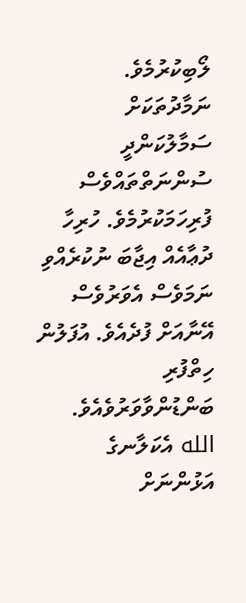ލޯބިކުރުމެވެ. ނަމާދުތަކަށް ސަމާލުކަންދީ ސުންނަތްތައްވެސް ފުރިހަމަކުރުމެވެ. ހުރިހާ ދުޢާއެއް އިޖާބަ ނުކުރެއްވި ނަމަވެސް އެވަރުވެސް އޭނާއަށް ފުދެއެވެ. އުފަލުން ހިތްފުރި ބަންޑުންވާވަރުވެއެވެ.
الله އެކަލާނގެ އަޅުންނަށް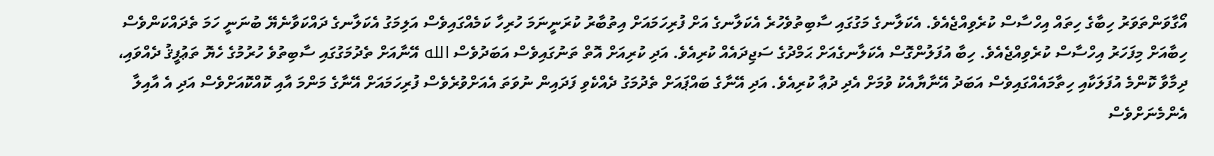އޯގާވަންތަވަރު ހިބާގެ ހިތައް އިހްސާސް ކުރެވިއްޖެއެވެ. އެކަލާނގެ މަގުގައި ސާބިތުވެހުރެ އެކަލާނގެ އަށް ފުރިހަމައަށް އިތުބާރު ކުރަނީނަމަ ހުރިހާ ކަމެއްގައިވެސް އަލިމަގު އެކަލާނގެ ދައްކަވާނެޔޭ ބުނަނީ ހަމަ ތެދައްކަންވެސް ހިބާއަށް މިފަހަރު އިހްސާސް ކުރެވިއްޖެއެވެ. ހިބާ އުފަލުންގޮސް އެކަލާނގެއަށް ޙަމްދުގެ ސަޖިދައެއް ކުރިއެވެ. އަދި ކުރިއަށް އޮތް ތަނުގައިވެސް އަބަދުވެސް الله އޭނާއަށް ތެދުމަގުގައި ސާބިތުވެ ހުރުމުގެ ހެޔޮ ތަޢުފީޤު ދެއްވައި، ދިމާވާ ކޮންމެ އުފަލަކާއި ހިތާމައެއްގައިވެސް އަބަދު އޭނާޔާއެކު ވުމަށް އެދި ދުޢާ ކުރިއެވެ. އަދި އޭނާގެ ބައްޕައަށް ތެދުމަގު ދެއްކެވި ފަދައިން ނުވަތަ އެއަށްވުރެވެސް ފުރިހަމައަށް އޭނާގެ މަންމަ އާއި ކޮއްކޮއަށްވެސް އަދި އެ އާއިލާ އެންމެނަށްވެސް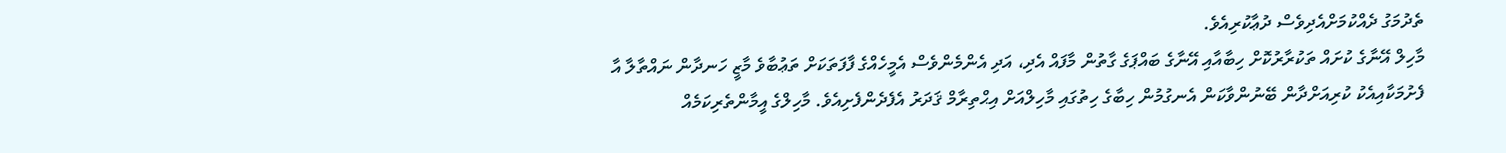ތެދުމަގު ދެއްކުމަށްއެދިވެސް ދުޢާކުރިއެވެ.
މާހިލް އޭނާގެ ކުށައް ތަކުރާރުކޮށް ހިބާއާއި އޭނާގެ ބައްޕަގެ ގާތުން މާފައް އެދި، އަދި އެންމެންވެސް އެމީހެއްގެ ފާފަތަކަށް ތަޢުބާވެ މާޒީ ހަނދާން ނައްތާލާ އާ ފެށުމަކާއިއެކު ކުރިއަށްދާން ބޭނުންވާކަން އެނގުމުން ހިބާގެ ހިތުގައި މާހިލްއަށް އިޙްތިރާމް ޤަދަރު އެފެދެންފެށިއެވެ. މާހިލްގެ އީމާންތެރިކަމެއް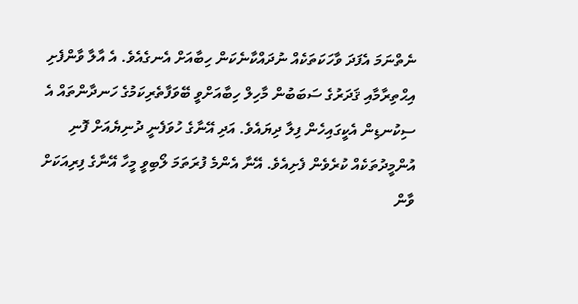ނެތްނަމަ އެފަދަ ވާހަކަތަކެއް ނުދައްކާނެކަން ހިބާއަށް އެނގެއެވެ. އެ އާލާ ވާންފެށި އިޙްތިރާމާއި ޤަދަރުގެ ސަބަބުން މާހިލް ހިބާއަށްވީ ބޭވަފާތެރިކަމުގެ ހަނދާންތައް އެ ސިކުނޑިން އެކީގައިހެން ފިލާ ދިޔައެވެ. އަދި އޭނާގެ ހުވަފެނީ ދުނިޔެއަށް ފޮނި އުންމީދުތަކެއް ކުރެވެން ފެށިއެވެ. އޭނާ އެންމެ ފުރަތަމަ ލޯބިވީ މީހާ އޭނާގެ ފިރިއަކަށް ވާން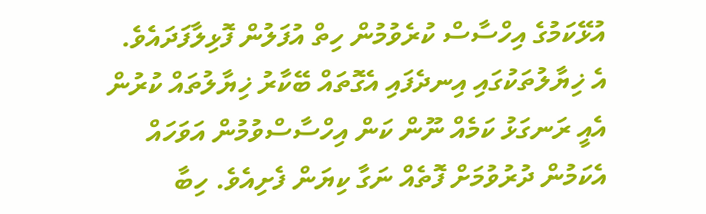އުޅޭކަމުގެ އިހްސާސް ކުރެވުމުން ހިތް އުފަލުން ފޮޅިލާފަދައެވެ.
އެ ޚިޔާލުތަކުގައި އިނދެފައި އެގޮތައް ބޭކާރު ޚިޔާލުތައް ކުރުން އެއީ ރަނގަޅު ކަމެއް ނޫން ކަން އިހްސާސްވުމުން އަވަހައް އެކަމުން ދުރުވުމަށް ފޮތެއް ނަގާ ކިޔަން ފެށިއެވެ. ހިބާ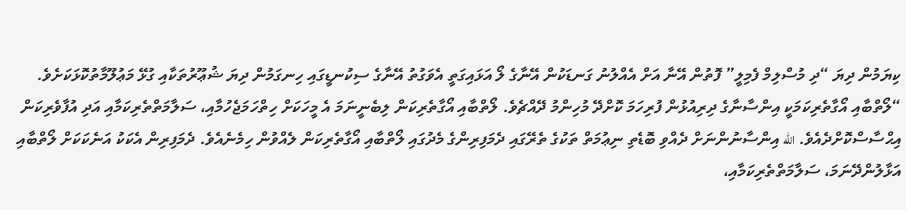ކިޔަމުން ދިޔަ “ދި މުސްލިމް ފެމިލީ” ފޮތުން އޭނާ އަށް އެއްލުނު ގަނޑަކުން އޭނާގެ ލޯ އަޅައިގަތީ އެވަގުތު އޭނާގެ ސިކުނޑީގައި ހިނގަމުން ދިޔަ ޝުޢޫރުތަކާއި ގުޅޭ މަޢުލޫމާތުކޮޅަކަށެވެ.
“ލޯތްބާއި އޯގާތެރިކަމަކީ އިންސާނާގެ ދިރިއުޅުން ފުރިހަމަ ކޮށްދޭ މުހިންމު ދޭއްޗެވެ. ލޯތްބާއި އޯގާތެރިކަން ލިބެނީނަމަ އެ މީހަކަށް ހިތްހަމަޖެހުމާއި، ސަލާމަތްތެރިކަމާއި އަދި އުފާވެރިކަން އިޙްސާސްކޮށްދެއެވެ. الله އިންސާނުންނަށް ދެއްވި ބޮޑެތި ނިޢުމަތް ތަކުގެ ތެރޭގައި ދެމަފިރިންގެ މެދުގައި ލޯތްބާއި އޯގާތެރިކަން ލެއްވުން ހިމެނެއެވެ. ދެމަފިރިން އެކަކު އަނެކަކަށް ލޯތްބާއި އަޅާލުންދޭނަމަ، ސަލާމަތްތެރިކަމާއި،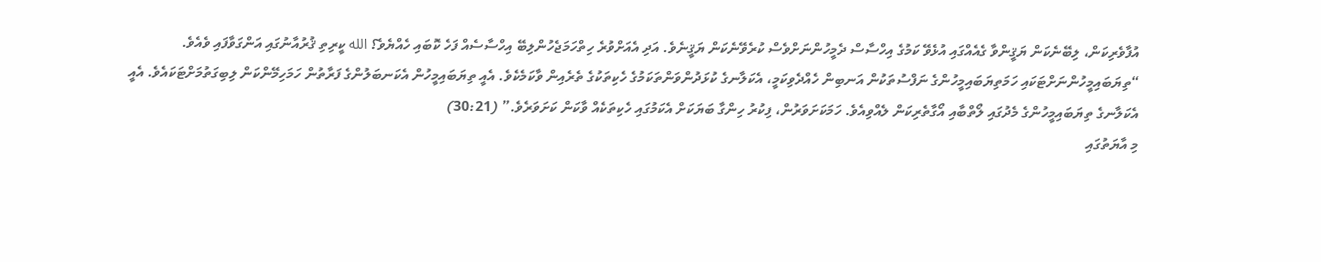އުފާވެރިކަން، ލިބޭނެކަން ޔަޤީންވާ ގެއެއްގައި އުޅެވޭ ކަމުގެ އިހްސާސް ދެމީހުންނަށްވެސް ކުރެވޭނެކަން ޔަޤީނެވެ. އަދި އެއަށްވުރެ ހިތްހަމަޖެހުންލިބޭ އިހްސާސެއް ފަހެ ކޮބައި ހެއްޔެވެ؟ الله ކީރިތި ޤުރުއާނުގައި އަންގަވާފައި ވެއެވެ.
“ތިޔަބައިމީހުންނަށްޓަކައި ހަމަތިޔަބައިމީހުންގެ ނަފްސުތަކުން އަނބިން ހެއްދެވިކަމީ، އެކަލާނގެ ކުޅަދުންވަންތަކަމުގެ ހެކިތަކުގެ ތެރެއިން ވާކަމެކެވެ. އެއީ ތިޔަބައިމީހުން އެކަނބަލުންގެ ފަރާތުން ހަމަހިމޭންކަން ލިބިގަތުމަށްޓަކައެވެ. އެއީ އެކަލާނގެ ތިޔަބައިމީހުންގެ މެދުގައި ލޯތްބާއި އޯގާތެރިކަން ލެއްވިއެވެ. ހަމަކަށަވަރުން، ފިކުރު ހިންގާ ބަޔަކަށް އެކަމުގައި ހެކިތަކެއް ވާކަން ކަށަވަރެވެ.” (30:21)
މި އާޔަތުގައި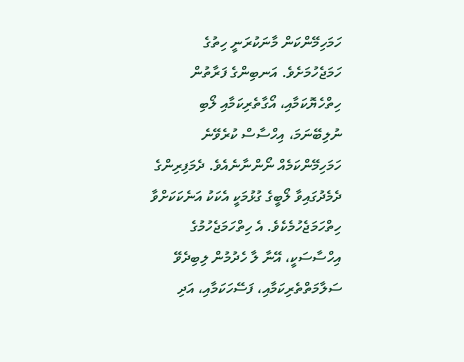ހަމަހިމޭންކަން މާނަކުރަނީ ހިތުގެ ހަމަޖެހުމަށެވެ. އަނބިންގެ ފަރާތުން ހިތްހެޔޮކަމާއި، އޯގާތެރިކަމާއި ލޯބި ނުލިބޭނަމަ، އިހްސާސް ކުރެވޭނެ ހަމަހިމޭންކަމެއް ނޯންނާނެއެވެ. ދެމަފިރިންގެ ދެމެދުގައިވާ ލޯބީގެ ގުޅުމަކީ އެކަކު އަނެކަކަށްވާ ހިތްހަމަޖެހުމެކެވެ. އެ ހިތްހަމަޖެހުމުގެ އިހްސާސަކީ، އޭނާ ލާ ހެދުމުން ލިބިދެވޭ ސަލާމަތްތެރިކަމާއި، ފަސޭހަކަމާއި، އަދި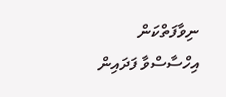ނިވާފަތްކަން އިހްސާސްވާ ފަދައިން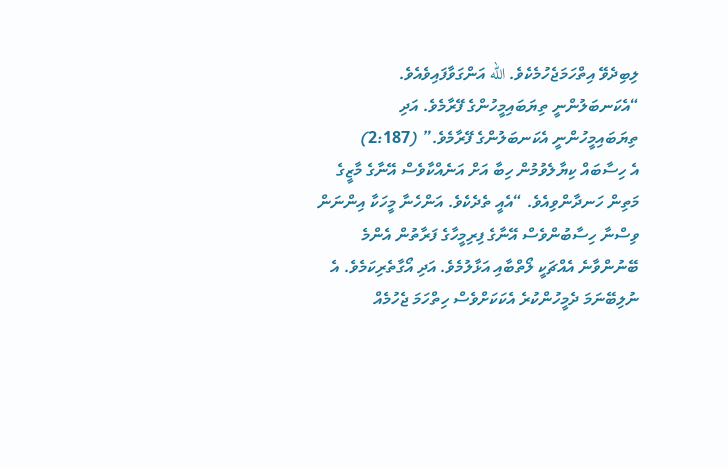ލިބިދެވޭ އިތްހަމަޖެހުމެކެވެ. الله އަންގަވާފައިވެއެވެ.
“އެކަނބަލުންނީ ތިޔަބައިމީހުންގެ ފޭރާމެވެ. އަދި ތިޔަބައިމީހުންނީ އެކަނބަލުންގެ ފޭރާމެވެ.” (2:187)
އެ ހިސާބައް ކިޔާލެވުމުން ހިބާ އަށް އަނެއްކާވެސް އޭނާގެ މާޒީގެ މަތިން ހަނދާންވިއެވެ. “އެއީ ތެދެކެވެ. އަންހެނާ މީހަކާ އިންނަން ވިސްނާ ހިސާބުންވެސް އޭނާގެ ފިރިމީހާގެ ފަރާތުން އެންމެ ބޭނުންވާނެ އެއްޗަކީ ލޯތްބާއި އަޅާލުމެވެ. އަދި އޯގާތެރިކަމެވެ. އެ ނުލިބޭނަމަ ދެމީހުންކުރެ އެކަކަށްވެސް ހިތްހަމަ ޖެހުމެއް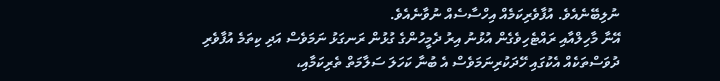ނުލިބޭނެއެވެ. އުފާވެރިކަމެއް އިހްސާސެއް ނުވާނެއެވެ.
އޭނާ މާހިލްއާއި ރައްޓެހިވެގެން އުޅުނު އިރު ދެމީހުންގެ ގުޅުން ރަނގަޅު ނަމަވެސް އަދި ކިތަމެ އުފާވެރި ދުވަސްތަކެއް އެކުގައި ހޭދަކުރިނަމަވެސް އެ ބުނާ ކަހަލަ ސަލާމަތް ތެރިކަމާއި،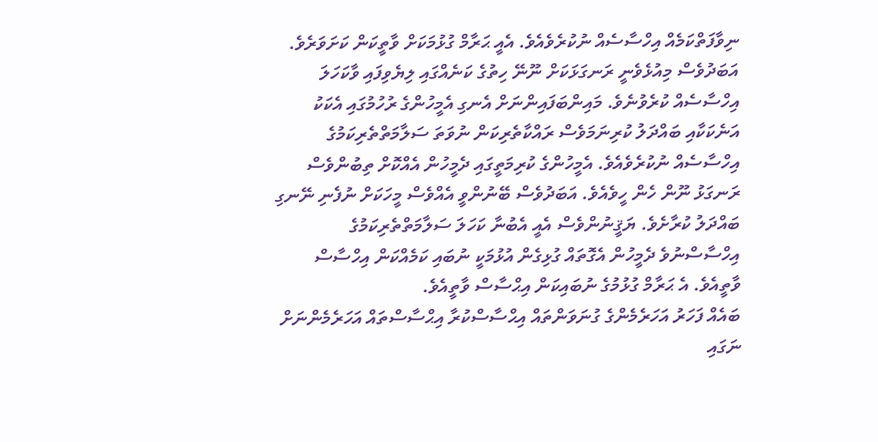ނިވާފަތްކަމެއް އިހްސާސެއް ނުކުރެވެއެވެ. އެއީ ޙަރާމް ގުޅުމަކަށް ވާތީކަން ކަށަވަރެވެ. އަބަދުވެސް މިއުޅެވެނީ ރަނގަޅަކަށް ނޫނޭ ހިތުގެ ކަނެއްގައި ލިޔެވިފައި ވާކަހަލަ އިހްސާސެއް ކުރެވުނެވެ. މައިންބަފައިންނަށް އެނގި އެމީހުންގެ ރުހުމުގައި އެކަކު އަނެކަކާއި ބައްދަލު ކުރިނަމަވެސް ރައްކާތެރިކަން ނުވަތަ ސަލާމަތްތެރިކަމުގެ އިހްސާސެއް ނުކުރެވެއެވެ. އެމީހުންގެ ކުރިމަތީގައި ދެމީހުން އެއްކޮށް ތިބުންވެސް ރަނގަޅު ނޫން ހެން ހީވެއެވެ. އަބަދުވެސް ބޭނުންވީ އެއްވެސް މީހަކަށް ނުފެނި ނޭނގި ބައްދަލު ކުރާށެވެ. ޔަޤީނުންވެސް އެއީ އެބުނާ ކަހަލަ ސަލާމަތްތެރިކަމުގެ އިހްސާސްނުވެ ދެމީހުން އެގޮތައް ގުޅިގެން އުޅުމަކީ ނުބައި ކަމެއްކަން އިހްސާސް ވާތީއެވެ. އެ ޙަރާމް ގުޅުމުގެ ނުބައިކަން އިޙްސާސް ވާތީއެވެ.
ބައެއް ފަހަރު އަހަރެމެންގެ ގުނަވަންތައް އިޙްސާސްކުރާ އިޙްސާސްތައް އަހަރެމެންނަށް ނަގައި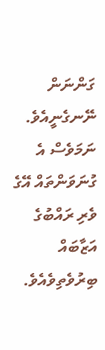ގަންނަން ނޭނގެނީއެވެ. ނަމަވެސް އެ ގުނަވަންތައް އޭގެ ވެރި ރައްބުގެ އަޒާބައް ބިރުވެތިވެއެވެ.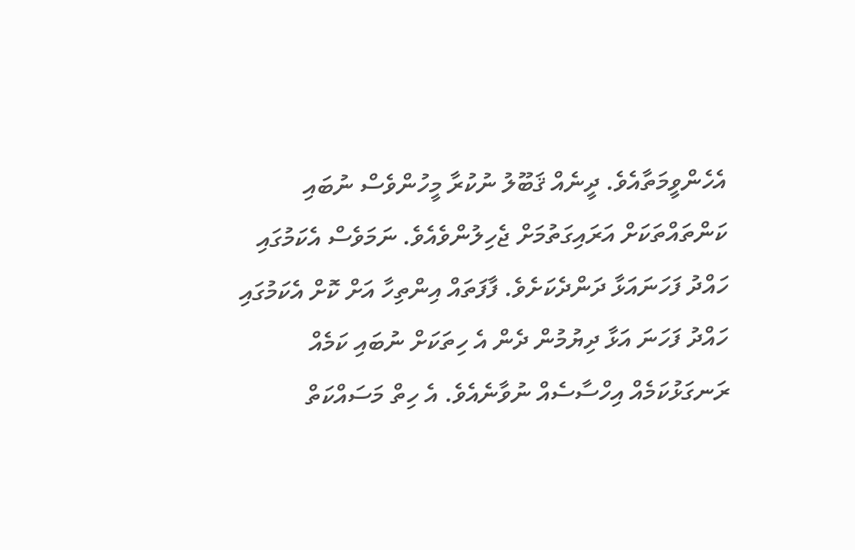އެހެންވީމަތާއެވެ. ދީނެއް ޤަބޫލު ނުކުރާ މީހުންވެސް ނުބައި ކަންތައްތަކަށް އަރައިގަތުމަށް ޖެހިލުންވެއެވެ. ނަމަވެސް އެކަމުގައި ހައްދު ފަހަނައަޅާ ދަންދެކަށެވެ. ފާފަތައް އިންތިހާ އަށް ކޮށް އެކަމުގައި ހައްދު ފަހަނަ އަޅާ ދިޔުމުން ދެން އެ ހިތަކަށް ނުބައި ކަމެއް ރަނގަޅުކަމެއް އިހްސާސެއް ނުވާނެއެވެ. އެ ހިތް މަސައްކަތް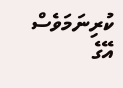ކުރިނަމަވެސް އޭގެ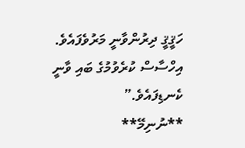ހަޤީޤީ ދިރުންވާނީ މަރުވެފައެވެ. އިހްސާސް ކުރެވުމުގެ ބައި ވާނީ ކެނޑިފައެވެ.”
**ނުނިމޭ**